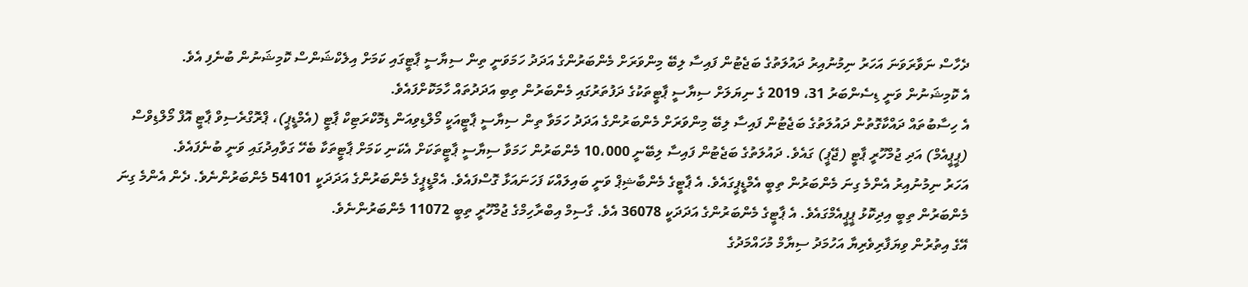ދެހާސް ނަވާރަވަނަ އަހަރު ނިމުނުއިރު ދައުލަތުގެ ބަޖެޓުން ފައިސާ ލިބޭ މިންވަރަށް މެންބަރުންގެ އަދަދު ހަމަވަނީ ތިން ސިޔާސީ ޕާޓީގައި ކަމަށް އިލެކްޝަންސް ކޮމިޝަނުން ބުނެފި އެވެ.
އެ ކޮމިޝަނުން ވަނީ ޑިސެންބަރު 31، 2019 ގެ ނިޔަލަށް ސިޔާސީ ޕާޓީތަކުގެ ދަފުތަރުގައި މެންބަރުން ތިބި އަދަދުތައް ހާމަކޮށްފައެވެ.
އެ ހިސާބުތައް ދައްކާގޮތުން ދައުލަތުގެ ބަޖެޓުން ފައިސާ ލިބޭ މިންވަރަށް މެންބަރުންގެ އަދަދު ހަމަވާ ތިން ސިޔާސީ ޕާޓީއަކީ މޯލްޑިވިއަން ޑިމޮކްރަޓިކް ޕާޓީ (އެމްޑީޕީ)، ޕްރޮގްރެސިވް ޕާޓީ އޮފް މޯލްޑިވްސް (ޕީޕީއެމް) އަދި ޖުމްހޫރީ ޕާޓީ (ޖޭޕީ) ގައެވެ. ދައުލަތުގެ ބަޖެޓުން ފައިސާ ލިބޭނީ 10،000 މެންބަރުން ހަމަވާ ސިޔާސީ ޕާޓީތަކަށް އެކަނި ކަމަށް ޕާޓީތަކާ ބެހޭ ގަވާއިދުގައި ވަނީ ބުނެފައެވެ.
އަހަރު ނިމުނުއިރު އެންމެ ގިނަ މެންބަރުން ތިބީ އެމްޑީޕީގައެވެ. އެ ޕާޓީގެ މެންބާޝިޕް ވަނީ ބައިލައްކަ ފަހަނައަޅާ ގޮސްފައެވެ. އެމްޑީޕީގެ މެންބަރުންގެ އަދަދަކީ 54101 މެންބަރުންނެވެ. ދެން އެންމެ ގިނަ މެންބަރުން ތިބީ އިދިކޮޅު ޕީޕީއެމްގައެވެ. އެ ޕާޓީގެ މެންބަރުންގެ އަދަދަކީ 36078 އެވެ. ގާސިމް އިބްރާހިމްގެ ޖުމްހޫރީ ތިބީ 11072 މެންބަރުންނެވެ.
އޭގެ އިތުރުން ވިޔަފާރިވެރިޔާ އަހުމަދު ސިޔާމް މުހައްމަދުގެ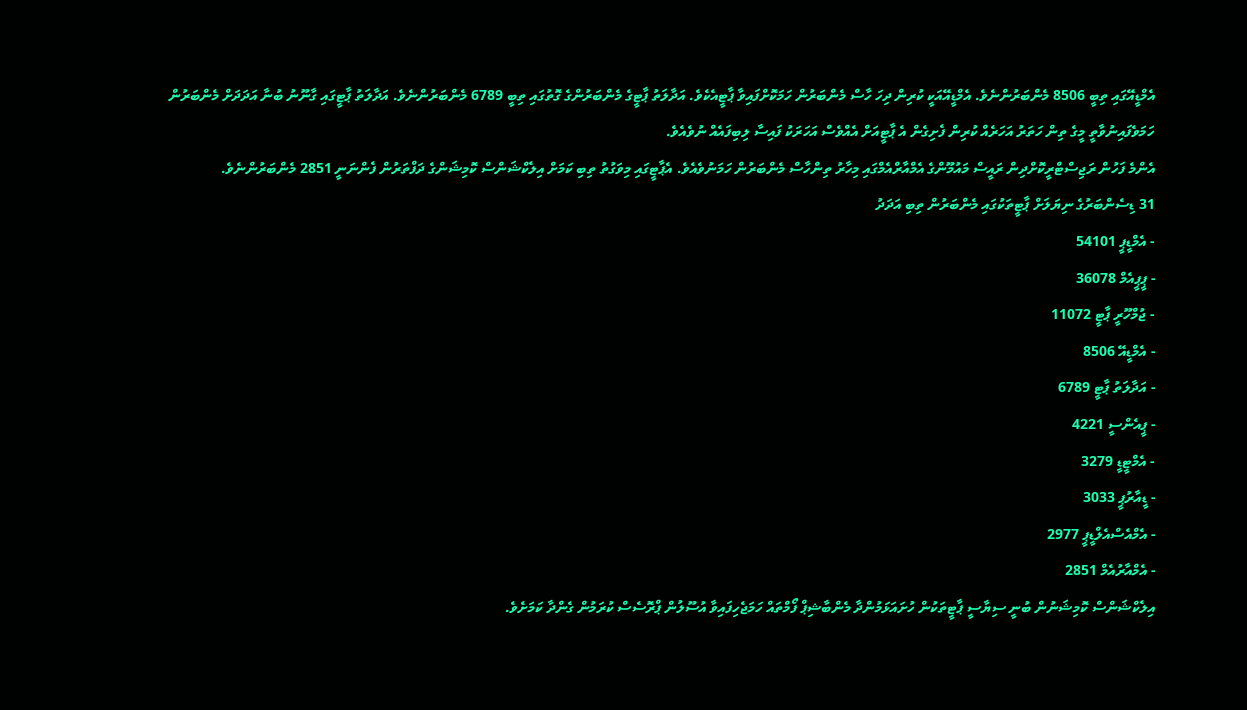އެމްޑީއޭގައި ތިބީ 8506 މެންބަރުންނެވެ. އެމްޑީއޭއަކީ ކުރިން ދިހަ ހާސް މެންބަރުން ހަމަކޮށްފައިވާ ޕާޓީއެކެވެ. އަދާލަތު ޕާޓީގެ މެންބަރުންގެ ގޮތުގައި ތިބީ 6789 މެންބަރުންނެވެ. އަދާލަތު ޕާޓީގައި ގާނޫނު ބުނާ އަދަދަށް މެންބަރުން ހަމަވެފައިނުވާތީ މީގެ ތިން ހަތަރު އަހަރެއް ކުރިން ފެށިގެން އެ ޕާޓީއަށް އެއްވެސް އަހަރަކު ފައިސާ ލިބިފައެއް ނުވެއެވެ.
އެންމެ ފަހުން ރަޖިސްޓްރީކޮށްދިން ރައީސް މައުމޫންގެ އެމްއާރްއެމްގައި މިހާރު ތިންހާސް މެންބަރުން ހަމަނުވެއެވެ. އެޕާޓީގައި މިވަގުތު ތިބި ކަމަށް އިލެކްޝަންސް ކޮމިޝަންގެ ދަފްތަރުން ފެންނަނީ 2851 މެންބަރުންނެވެ.
31 ޑިސެންބަރުގެ ނިޔަލަށް ޕާޓީތަކުގައި މެންބަރުން ތިބި އަދަދު
- އެމްޑީޕީ 54101
- ޕީޕީއެމް 36078
- ޖުމްހޫރީ ޕާޓީ 11072
- އެމްޑީއޭ 8506
- އަދާލަތު ޕާޓީ 6789
- ޕީއެންސީ 4221
- އެމްޓީޑީ 3279
- ޑީއާރުޕީ 3033
- އެމްއެސްއެލްޑީޕީ 2977
- އެމްއާރުއެމް 2851
އިލެކްޝަންސް ކޮމިޝަނުން ބުނީ ސިޔާސީ ޕާޓީތަކުން ހުށައަޅަމުންދާ މެންބާޝިޕް ފޯމްތައް ހަމަޖެހިފައިވާ އުސޫލުން ޕްރޮސެސް ކުރަމުން ގެންދާ ކަމަށެވެ.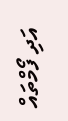އަދި ފޯމްތައް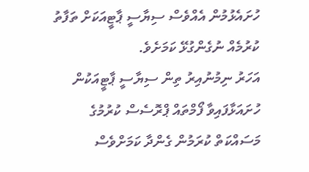ހުށައެޅުމުން އެއްވެސް ސިޔާސީ ޕާޓީއަކަށް ތަފާތު ކުރުމެއް ނުގެންގުޅޭ ކަމަށެވެ.
އަހަރު ނިމުނުއިރު ތިން ސިޔާސީ ޕާޓީއަކުން ހުށައަޅާފައިވާ ފޯމްތައް ޕްރޮސެސް ކުރުމުގެ މަސައްކަތް ކުރަމުން ގެންދާ ކަމަށްވެސް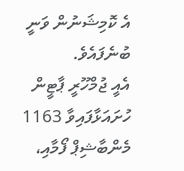އެ ކޮމިޝަނުން ވަނީ ބުނެފައެވެ.
އެއީ ޖުމްހޫރީ ޕާޓީން ހުށައަޅާފައިވާ 1163 މެންބާޝިޕް ފޯމާއި،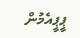ޕީޕީއެމުން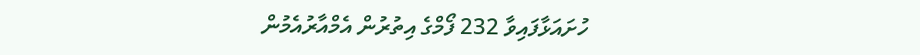ހުށައަޅާފައިވާ 232 ފޯމްގެ އިތުރުން އެމްއާރުއެމުން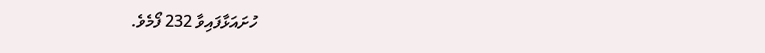ހުށައަޅާފައިވާ 232 ފޯމެވެ.